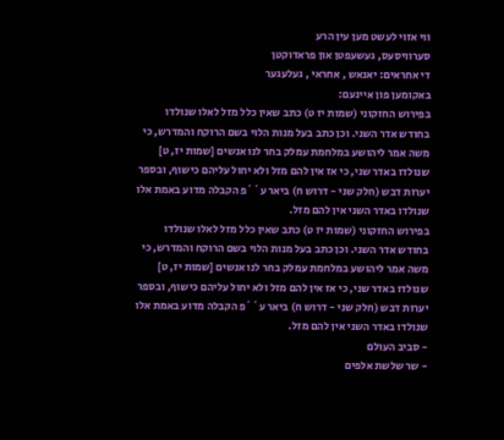ווי אזוי לעשט מען עין הרע
סערוויסעס, געשעפטן און פראדוקטן
די אחראים: יאנאש , אחראי , געלעגער
באקומען פון איינעם:
בפירוש החזקוני (שמות יז ט) כתב שאין כלל מזל לאלו שנולדו בחודש אדר השני. וכן כתב בעל מנות הלוי בשם הרוקח והמדרש, כי משה אמר ליהושע במלחמת עמלק בחר לנו אנשים [שמות יז, ט] שנולדו באדר שני, כי אז אין להם מזל ולא יחול עליהם כישוף, ובספר יערות דבש (חלק שני - דרוש ח) ביאר ע``פ הקבלה מדוע באמת אלו שנולדו באדר השני אין להם מזל.
בפירוש החזקוני (שמות יז ט) כתב שאין כלל מזל לאלו שנולדו בחודש אדר השני. וכן כתב בעל מנות הלוי בשם הרוקח והמדרש, כי משה אמר ליהושע במלחמת עמלק בחר לנו אנשים [שמות יז, ט] שנולדו באדר שני, כי אז אין להם מזל ולא יחול עליהם כישוף, ובספר יערות דבש (חלק שני - דרוש ח) ביאר ע``פ הקבלה מדוע באמת אלו שנולדו באדר השני אין להם מזל.
- סביב העולם
- שר שלשת אלפים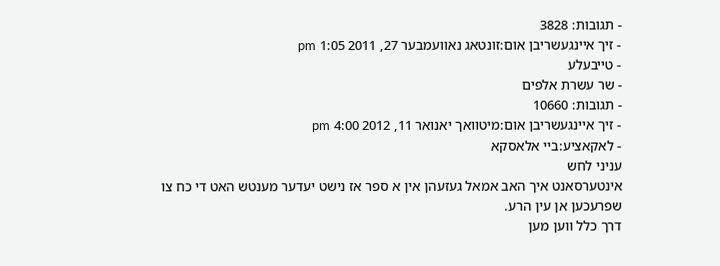- תגובות: 3828
- זיך איינגעשריבן אום:זונטאג נאוועמבער 27, 2011 1:05 pm
- טייבעלע
- שר עשרת אלפים
- תגובות: 10660
- זיך איינגעשריבן אום:מיטוואך יאנואר 11, 2012 4:00 pm
- לאקאציע:ביי אלאסקא
עניני לחש
אינטערסאנט איך האב אמאל געזעהן אין א ספר אז נישט יעדער מענטש האט די כח צו שפרעכען אן עין הרע.
דרך כלל ווען מען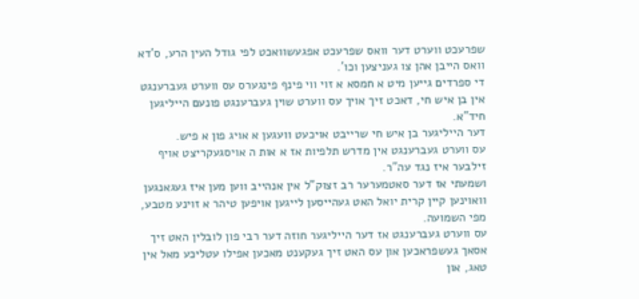שפרעכט ווערט דער וואס שפרעכט אפגעשוואכט לפי גודל העין הרע, ס'דא וואס הייבן אהן צו געניצען וכו'.
די ספרדים גייען מיט א חמסא א זוי ווי פינף פינגערס עס ווערט געברענגט אין בן איש חי, דאכט זיך אויך עס ווערט שוין געברענגט פונעם הייליגען חיד"א.
דער הייליגער בן איש חי שרייבט אויכעט וועגען א אויג פון א פיש.
עס ווערט געברענגט אין מדרש תלפיות אז א אות ה אויסגעקריצט אויף זילבער איז נגד עה"ר.
ושמעתי אז דער סאטמערער רב זצוק"ל אין אנהייב ווען מען איז געגאנגען וואוינען קיין קרית יואל האט געהייסען לייגען אויפען טיהר א זוינע מטבע, מפי השמועה.
עס ווערט געברענגט אז דער הייליגער חוזה דער רבי פון לובלין האט זיך אסאך געשפראכען און עס האט זיך געקענט מאכען אפילו עטליכע מאל אין טאג, און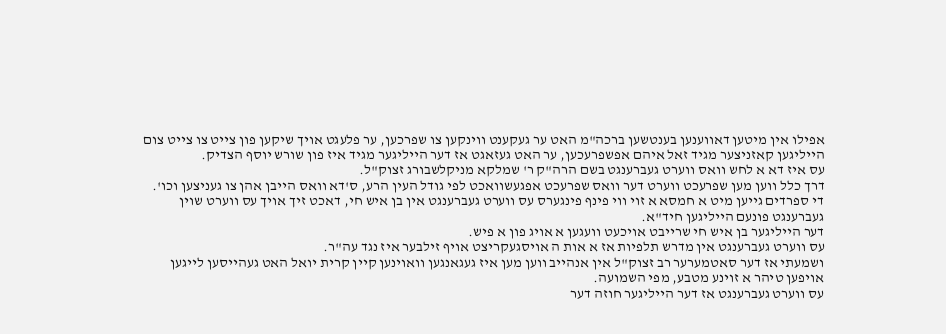אפילו אין מיטען דאווענען בענטשען ברכה"מ האט ער געקענט ווינקען צו שפרכען, ער פלעגט אויך שיקען פון צייט צו צייט צום הייליגען קאזניצער מגיד זאל איהם אפשפרעכען, ער האט געזאגט אז דער הייליגער מגיד איז פון שורש יוסף הצדיק.
עס איז דא א לחש וואס ווערט געברענגט בשם הרה"ק ר' שמלקא מניקלשבורג זצוק"ל.
דרך כלל ווען מען שפרעכט ווערט דער וואס שפרעכט אפגעשוואכט לפי גודל העין הרע, ס'דא וואס הייבן אהן צו געניצען וכו'.
די ספרדים גייען מיט א חמסא א זוי ווי פינף פינגערס עס ווערט געברענגט אין בן איש חי, דאכט זיך אויך עס ווערט שוין געברענגט פונעם הייליגען חיד"א.
דער הייליגער בן איש חי שרייבט אויכעט וועגען א אויג פון א פיש.
עס ווערט געברענגט אין מדרש תלפיות אז א אות ה אויסגעקריצט אויף זילבער איז נגד עה"ר.
ושמעתי אז דער סאטמערער רב זצוק"ל אין אנהייב ווען מען איז געגאנגען וואוינען קיין קרית יואל האט געהייסען לייגען אויפען טיהר א זוינע מטבע, מפי השמועה.
עס ווערט געברענגט אז דער הייליגער חוזה דער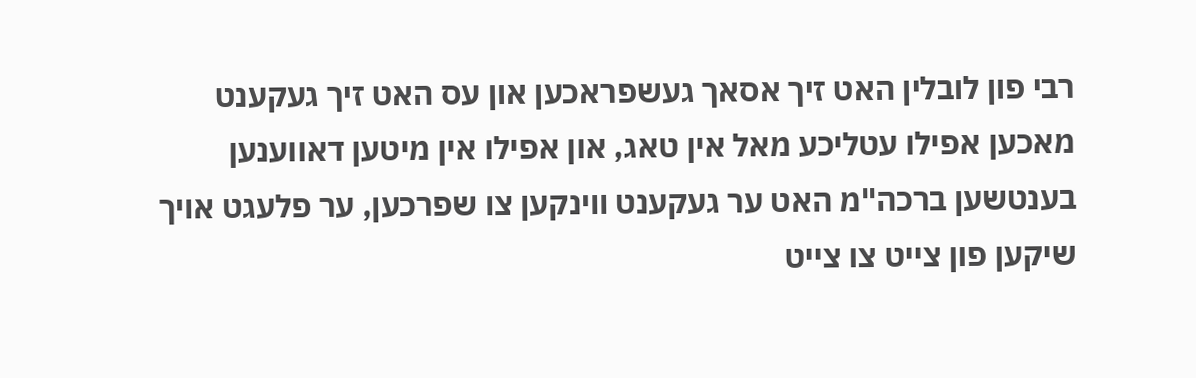רבי פון לובלין האט זיך אסאך געשפראכען און עס האט זיך געקענט מאכען אפילו עטליכע מאל אין טאג, און אפילו אין מיטען דאווענען בענטשען ברכה"מ האט ער געקענט ווינקען צו שפרכען, ער פלעגט אויך שיקען פון צייט צו צייט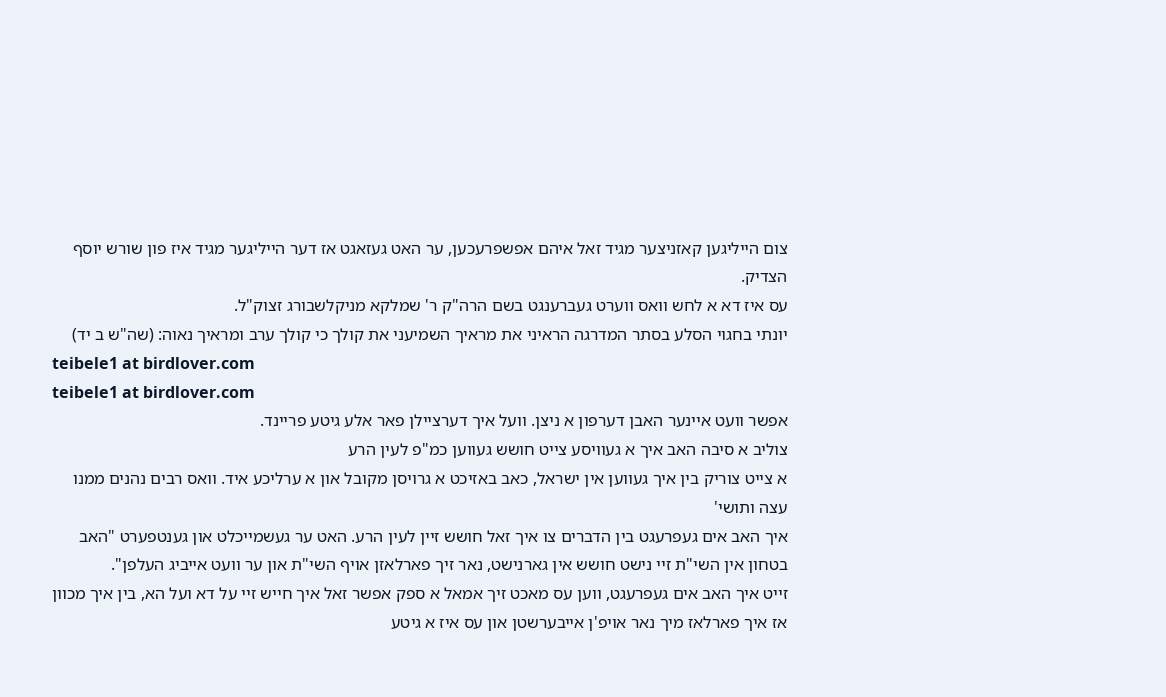צום הייליגען קאזניצער מגיד זאל איהם אפשפרעכען, ער האט געזאגט אז דער הייליגער מגיד איז פון שורש יוסף הצדיק.
עס איז דא א לחש וואס ווערט געברענגט בשם הרה"ק ר' שמלקא מניקלשבורג זצוק"ל.
יונתי בחגוי הסלע בסתר המדרגה הראיני את מראיך השמיעני את קולך כי קולך ערב ומראיך נאוה: (שה"ש ב יד)
teibele1 at birdlover.com
teibele1 at birdlover.com
אפשר וועט איינער האבן דערפון א ניצן. וועל איך דערציילן פאר אלע גיטע פריינד.
צוליב א סיבה האב איך א געוויסע צייט חושש געווען כמ"פ לעין הרע
א צייט צוריק בין איך געווען אין ישראל, כאב באזיכט א גרויסן מקובל און א ערליכע איד. וואס רבים נהנים ממנו עצה ותושי'
איך האב אים געפרעגט בין הדברים צו איך זאל חושש זיין לעין הרע. האט ער געשמייכלט און גענטפערט "האב בטחון אין השי"ת זיי נישט חושש אין גארנישט, נאר זיך פארלאזן אויף השי"ת און ער וועט אייביג העלפן".
זייט איך האב אים געפרעגט, ווען עס מאכט זיך אמאל א ספק אפשר זאל איך חייש זיי על דא ועל הא, בין איך מכוון אז איך פארלאז מיך נאר אויפ'ן אייבערשטן און עס איז א גיטע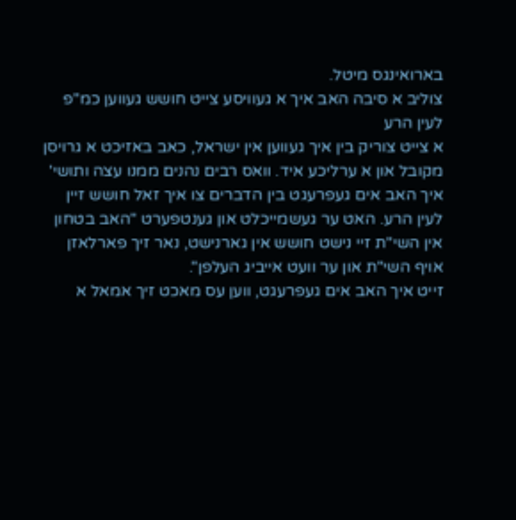בארואינגס מיטל.
צוליב א סיבה האב איך א געוויסע צייט חושש געווען כמ"פ לעין הרע
א צייט צוריק בין איך געווען אין ישראל, כאב באזיכט א גרויסן מקובל און א ערליכע איד. וואס רבים נהנים ממנו עצה ותושי'
איך האב אים געפרעגט בין הדברים צו איך זאל חושש זיין לעין הרע. האט ער געשמייכלט און גענטפערט "האב בטחון אין השי"ת זיי נישט חושש אין גארנישט, נאר זיך פארלאזן אויף השי"ת און ער וועט אייביג העלפן".
זייט איך האב אים געפרעגט, ווען עס מאכט זיך אמאל א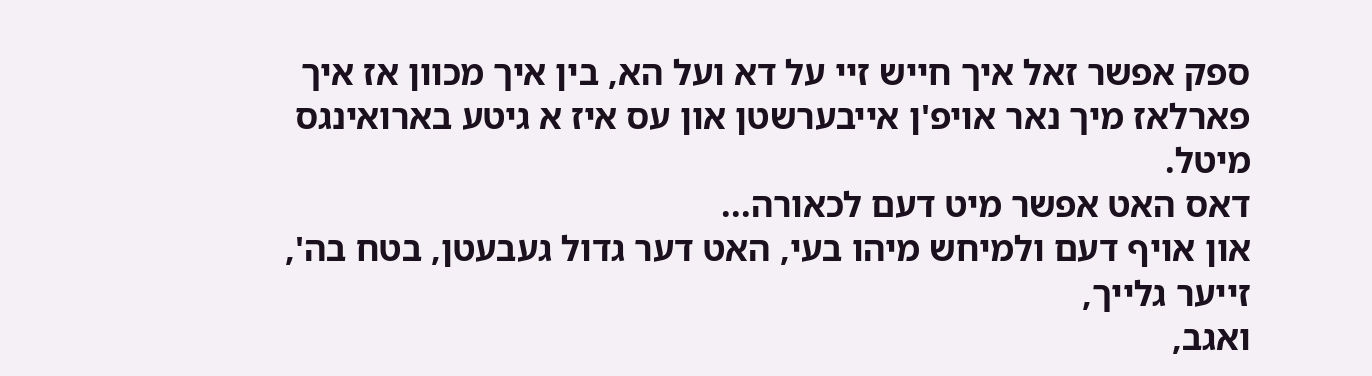ספק אפשר זאל איך חייש זיי על דא ועל הא, בין איך מכוון אז איך פארלאז מיך נאר אויפ'ן אייבערשטן און עס איז א גיטע בארואינגס מיטל.
דאס האט אפשר מיט דעם לכאורה...
און אויף דעם ולמיחש מיהו בעי, האט דער גדול געבעטן, בטח בה', זייער גלייך,
ואגב,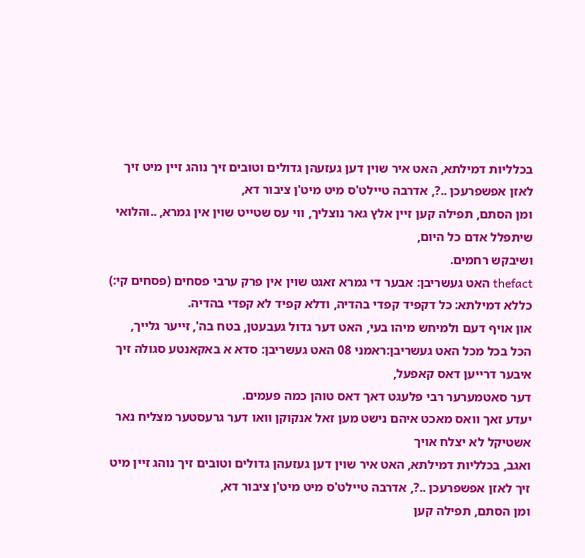בכלליות דמילתא, האט איר שוין דען געזעהן גדולים וטובים זיך נוהג זיין מיט זיך לאזן אפשפרעכן ..?, אדרבה טיילט'ס מיט מיט'ן ציבור דא,
ומן הסתם, תפילה קען זיין אלץ גאר נוצליך, ווי עס שטייט שוין אין גמרא, ..והלואי שיתפלל אדם כל היום,
ושיבקש רחמים.
thefact האט געשריבן: אבער די גמרא זאגט שוין אין פרק ערבי פסחים (פסחים קי:) כללא דמילתא: כל דקפיד קפדי בהדיה, ודלא קפיד לא קפדי בהדיה.
און אויף דעם ולמיחש מיהו בעי, האט דער גדול געבעטן, בטח בה', זייער גלייך,
הכל בכל מכל האט געשריבן:ראמני 08 האט געשריבן: סדא א באקאנטע סגולה זיך איבער דרייען דאס קאפעל,
דער סאטמערער רבי פלעגט דאך דאס טוהן כמה פעמים.
יעדע זאך וואס מאכט איהם נישט מען זאל אנקוקן וואו דער גרעסטער מצליח נאר אשטיקל לא יצלח אויך
ואגב, בכלליות דמילתא, האט איר שוין דען געזעהן גדולים וטובים זיך נוהג זיין מיט זיך לאזן אפשפרעכן ..?, אדרבה טיילט'ס מיט מיט'ן ציבור דא,
ומן הסתם, תפילה קען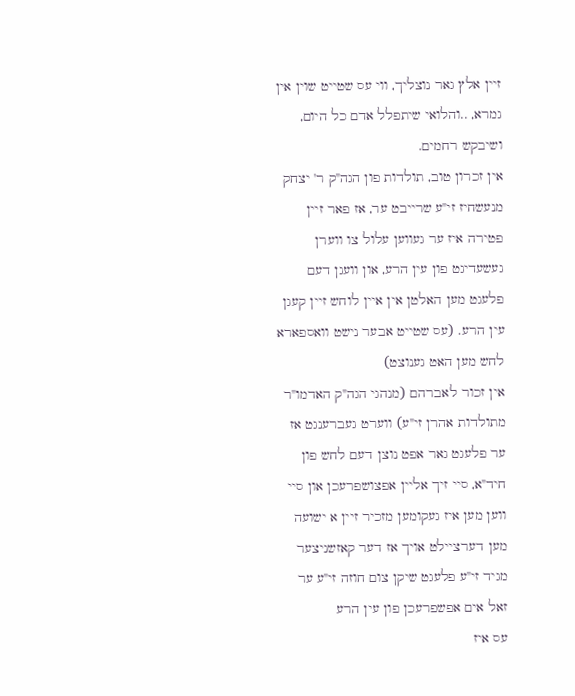זיין אלץ גאר נוצליך, ווי עס שטייט שוין אין גמרא, ..והלואי שיתפלל אדם כל היום,
ושיבקש רחמים.
אין זכרון טוב, תולדות פון הגה"ק ר' יצחק מנעשחיז זי"ע שרייבט ער, אז פאר זיין פטירה איז ער געווען עלול צו ווערן געשעדיגט פון עין הרע, און וועגן דעם פלעגט מען האלטן אין איין לוחש זיין קעגן עין הרע. (עס שטייט אבער נישט וואספארא לחש מען האט גענוצט)
אין זכור לאברהם (מנהגי הגה"ק האדמו"ר מתולדות אהרן זי"ע) ווערט געברענגט אז ער פלעגט גאר אפט נוצן דעם לחש פון חיד"א, סיי זיך אליין אפצושפרעכן און סיי ווען מען איז געקומען מזכיר זיין א ישועה
מען דערציילט אויך אז דער קאזשניצער מגיד זי"ע פלעגט שיקן צום חוזה זי"ע ער זאל אים אפשפרעכן פון עין הרע
עס איז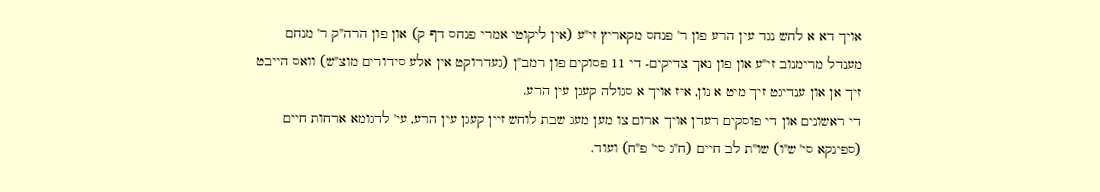אויך דא א לחש נגד עין הרע פון ר' פנחס מקאריץ זי"ע (אין ליקוטי אמרי פנחס דף ק) און פון הרה"ק ר' מנחם מענדל מרימנוב זי"ע און פון נאך צדיקים- די 11 פסוקים פון רמב"ן (געדרוקט אין אלע סידורים מוצ"ש) וואס הייבט זיך אן און ענדיגט זיך מיט א נון, איז אויך א סגולה קעגן עין הרע.
די ראשונים און די פוסקים רעדן אויך ארום צו מען מעג שבת לוחש זיין קעגן עין הרע, עי' לדגומא ארחות חיים (ספינקא סי' ש"ו) שו"ת לב חיים (ח"ג סי' פ"ח) ועוד.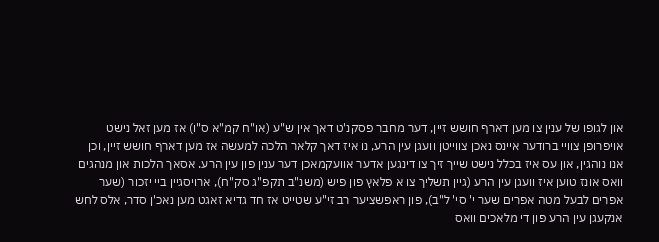און לגופו של ענין צו מען דארף חושש זיין, דער מחבר פסקנ'ט דאך אין ש"ע (או"ח קמ"א ס"ו) אז מען זאל נישט אויפרופן צוויי ברודער איינס נאכן צווייטן וועגן עין הרע, נו איז דאך קלאר הלכה למעשה אז מען דארף חושש זיין, וכן אנו נוהגין, און עס איז בכלל נישט שייך זיך צו דינגען אדער אוועקמאכן דער ענין פון עין הרע. אסאך הלכות און מנהגים וואס אונז טוען איז וועגן עין הרע (גיין תשליך צו א פלאץ פון פיש (משנ"ב תקפ"ג סק"ח), ארויסגיין ביי יזכור (שער אפרים לבעל מטה אפרים שער י' סי' ל"ב), פון ראפשציער רב זי"ע שטייט אז חד גדיא זאגט מען נאכ'ן סדר, אלס לחש אנקעגן עין הרע פון די מלאכים וואס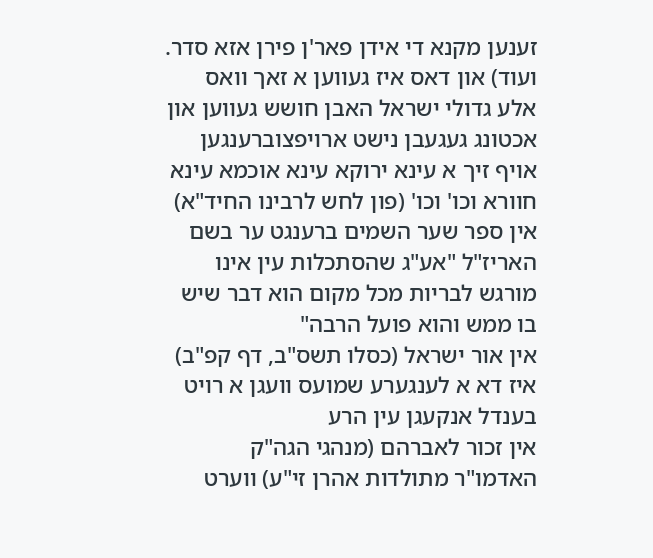זענען מקנא די אידן פאר'ן פירן אזא סדר. ועוד) און דאס איז געווען א זאך וואס אלע גדולי ישראל האבן חושש געווען און אכטונג געגעבן נישט ארויפצוברענגען אויף זיך א עינא ירוקא עינא אוכמא עינא חוורא וכו' וכו' (פון לחש לרבינו החיד"א)
אין ספר שער השמים ברענגט ער בשם האריז"ל "אע"ג שהסתכלות עין אינו מורגש לבריות מכל מקום הוא דבר שיש בו ממש והוא פועל הרבה"
אין אור ישראל (כסלו תשס"ב, דף קפ"ב) איז דא א לענגערע שמועס וועגן א רויט בענדל אנקעגן עין הרע
אין זכור לאברהם (מנהגי הגה"ק האדמו"ר מתולדות אהרן זי"ע) ווערט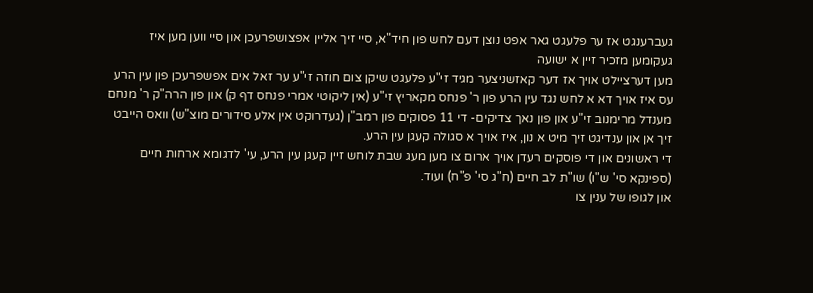געברענגט אז ער פלעגט גאר אפט נוצן דעם לחש פון חיד"א, סיי זיך אליין אפצושפרעכן און סיי ווען מען איז געקומען מזכיר זיין א ישועה
מען דערציילט אויך אז דער קאזשניצער מגיד זי"ע פלעגט שיקן צום חוזה זי"ע ער זאל אים אפשפרעכן פון עין הרע
עס איז אויך דא א לחש נגד עין הרע פון ר' פנחס מקאריץ זי"ע (אין ליקוטי אמרי פנחס דף ק) און פון הרה"ק ר' מנחם מענדל מרימנוב זי"ע און פון נאך צדיקים- די 11 פסוקים פון רמב"ן (געדרוקט אין אלע סידורים מוצ"ש) וואס הייבט זיך אן און ענדיגט זיך מיט א נון, איז אויך א סגולה קעגן עין הרע.
די ראשונים און די פוסקים רעדן אויך ארום צו מען מעג שבת לוחש זיין קעגן עין הרע, עי' לדגומא ארחות חיים (ספינקא סי' ש"ו) שו"ת לב חיים (ח"ג סי' פ"ח) ועוד.
און לגופו של ענין צו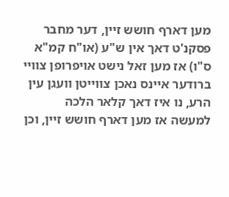מען דארף חושש זיין, דער מחבר פסקנ'ט דאך אין ש"ע (או"ח קמ"א ס"ו) אז מען זאל נישט אויפרופן צוויי ברודער איינס נאכן צווייטן וועגן עין הרע, נו איז דאך קלאר הלכה למעשה אז מען דארף חושש זיין, וכן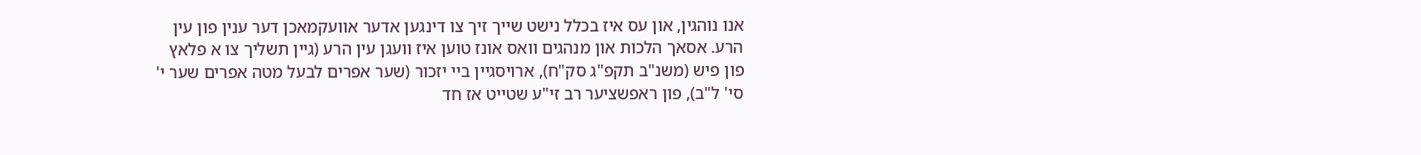אנו נוהגין, און עס איז בכלל נישט שייך זיך צו דינגען אדער אוועקמאכן דער ענין פון עין הרע. אסאך הלכות און מנהגים וואס אונז טוען איז וועגן עין הרע (גיין תשליך צו א פלאץ פון פיש (משנ"ב תקפ"ג סק"ח), ארויסגיין ביי יזכור (שער אפרים לבעל מטה אפרים שער י' סי' ל"ב), פון ראפשציער רב זי"ע שטייט אז חד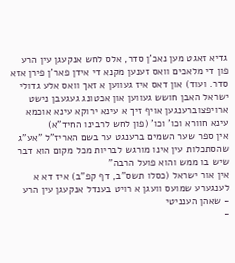גדיא זאגט מען נאכ'ן סדר, אלס לחש אנקעגן עין הרע פון די מלאכים וואס זענען מקנא די אידן פאר'ן פירן אזא סדר. ועוד) און דאס איז געווען א זאך וואס אלע גדולי ישראל האבן חושש געווען און אכטונג געגעבן נישט ארויפצוברענגען אויף זיך א עינא ירוקא עינא אוכמא עינא חוורא וכו' וכו' (פון לחש לרבינו החיד"א)
אין ספר שער השמים ברענגט ער בשם האריז"ל "אע"ג שהסתכלות עין אינו מורגש לבריות מכל מקום הוא דבר שיש בו ממש והוא פועל הרבה"
אין אור ישראל (כסלו תשס"ב, דף קפ"ב) איז דא א לענגערע שמועס וועגן א רויט בענדל אנקעגן עין הרע
- שאהן הענניטי
-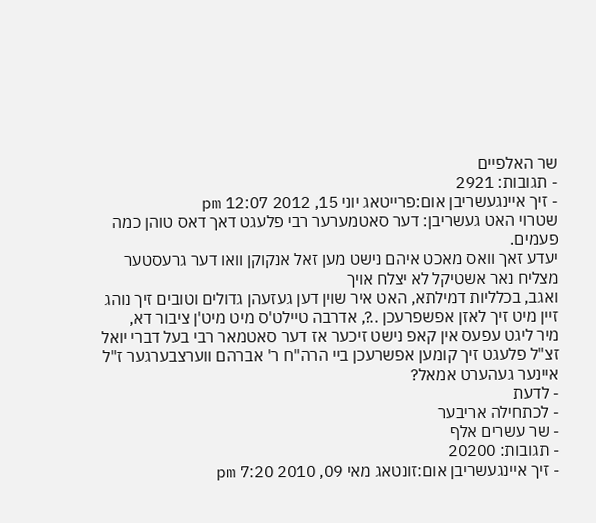שר האלפיים
- תגובות: 2921
- זיך איינגעשריבן אום:פרייטאג יוני 15, 2012 12:07 pm
שטרוי האט געשריבן: דער סאטמערער רבי פלעגט דאך דאס טוהן כמה פעמים.
יעדע זאך וואס מאכט איהם נישט מען זאל אנקוקן וואו דער גרעסטער מצליח נאר אשטיקל לא יצלח אויך
ואגב, בכלליות דמילתא, האט איר שוין דען געזעהן גדולים וטובים זיך נוהג זיין מיט זיך לאזן אפשפרעכן ..?, אדרבה טיילט'ס מיט מיט'ן ציבור דא,
מיר ליגט עפעס אין קאפ נישט זיכער אז דער סאטמאר רבי בעל דברי יואל זצ"ל פלעגט זיך קומען אפשרעכן ביי הרה"ח ר' אברהם ווערצבערגער ז"ל
איינער געהערט אמאל?
- לדעת
- לכתחילה אריבער
- שר עשרים אלף
- תגובות: 20200
- זיך איינגעשריבן אום:זונטאג מאי 09, 2010 7:20 pm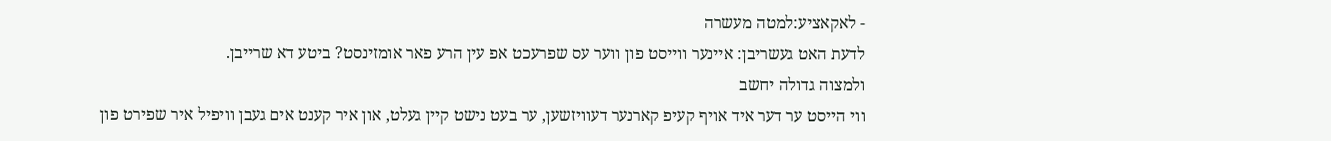- לאקאציע:למטה מעשרה
לדעת האט געשריבן: איינער ווייסט פון ווער עס שפרעכט אפ עין הרע פאר אומזינסט? ביטע דא שרייבן.
ולמצוה גדולה יחשב
ווי הייסט ער דער איד אויף קעיפ קארנער דעוויזשען, ער בעט נישט קיין געלט, און איר קענט אים געבן וויפיל איר שפירט פון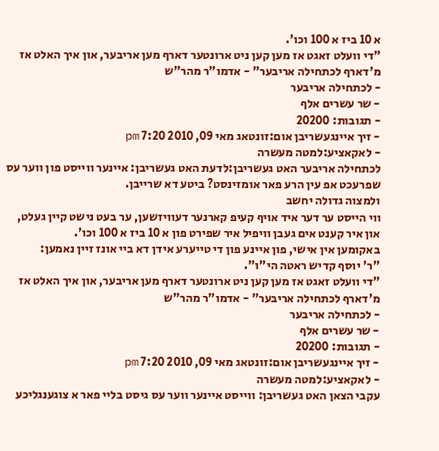א 10 ביז א 100 וכו'.
"די וועלט זאגט אז מען קען ניט ארונטער דארף מען אריבער, און איך האלט אז מ'דארף לכתחילה אריבער" - אדמו"ר מהר"ש
- לכתחילה אריבער
- שר עשרים אלף
- תגובות: 20200
- זיך איינגעשריבן אום:זונטאג מאי 09, 2010 7:20 pm
- לאקאציע:למטה מעשרה
לכתחילה אריבער האט געשריבן:לדעת האט געשריבן: איינער ווייסט פון ווער עס שפרעכט אפ עין הרע פאר אומזינסט? ביטע דא שרייבן.
ולמצוה גדולה יחשב
ווי הייסט ער דער איד אויף קעיפ קארנער דעוויזשען, ער בעט נישט קיין געלט, און איר קענט אים געבן וויפיל איר שפירט פון א 10 ביז א 100 וכו'.
באקומען אין אישי, פון איינע פון די טייערע אידן דא ביי אונז זיין נאמען:
"ר' יוסף קדיש ראטה הי"ו".
"די וועלט זאגט אז מען קען ניט ארונטער דארף מען אריבער, און איך האלט אז מ'דארף לכתחילה אריבער" - אדמו"ר מהר"ש
- לכתחילה אריבער
- שר עשרים אלף
- תגובות: 20200
- זיך איינגעשריבן אום:זונטאג מאי 09, 2010 7:20 pm
- לאקאציע:למטה מעשרה
עקבי הצאן האט געשריבן: ווייסט איינער ווער עס גיסט בליי פאר א צוגענגליכע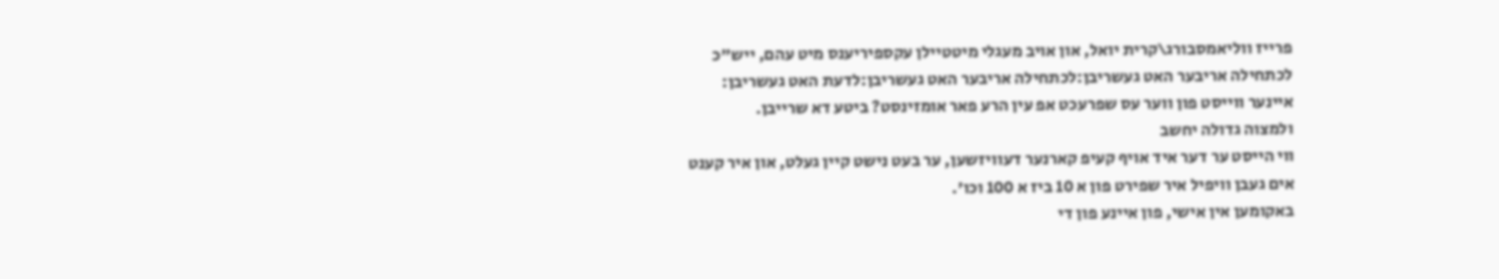פרייז ווליאמסבורג\קרית יואל, און אויב מעגלי מיטטיילן עקספיריענס מיט עהם, ייש"כ
לכתחילה אריבער האט געשריבן:לכתחילה אריבער האט געשריבן:לדעת האט געשריבן: איינער ווייסט פון ווער עס שפרעכט אפ עין הרע פאר אומזינסט? ביטע דא שרייבן.
ולמצוה גדולה יחשב
ווי הייסט ער דער איד אויף קעיפ קארנער דעוויזשען, ער בעט נישט קיין געלט, און איר קענט אים געבן וויפיל איר שפירט פון א 10 ביז א 100 וכו'.
באקומען אין אישי, פון איינע פון די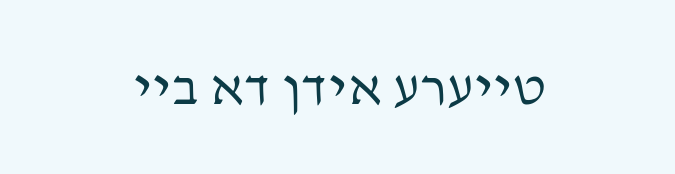טייערע אידן דא ביי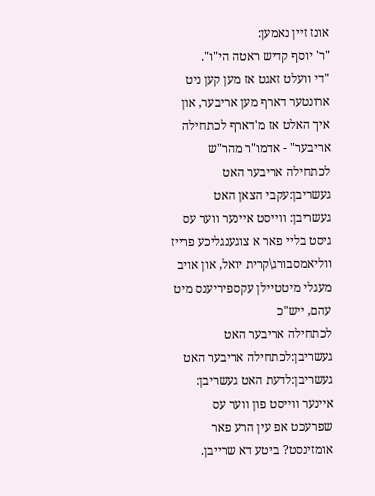אונז זיין נאמען:
"ר' יוסף קדיש ראטה הי"ו".
"די וועלט זאגט אז מען קען ניט ארונטער דארף מען אריבער, און איך האלט אז מ'דארף לכתחילה אריבער" - אדמו"ר מהר"ש
לכתחילה אריבער האט געשריבן:עקבי הצאן האט געשריבן: ווייסט איינער ווער עס גיסט בליי פאר א צוגענגליכע פרייז ווליאמסבורג\קרית יואל, און אויב מעגלי מיטטיילן עקספיריענס מיט עהם, ייש"כ
לכתחילה אריבער האט געשריבן:לכתחילה אריבער האט געשריבן:לדעת האט געשריבן: איינער ווייסט פון ווער עס שפרעכט אפ עין הרע פאר אומזינסט? ביטע דא שרייבן.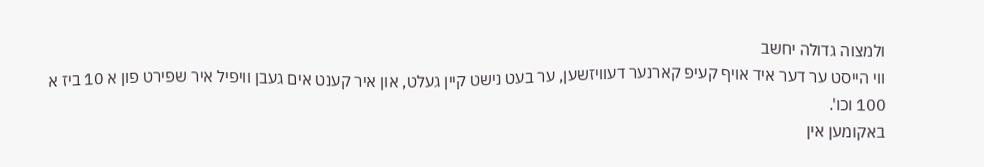ולמצוה גדולה יחשב
ווי הייסט ער דער איד אויף קעיפ קארנער דעוויזשען, ער בעט נישט קיין געלט, און איר קענט אים געבן וויפיל איר שפירט פון א 10 ביז א 100 וכו'.
באקומען אין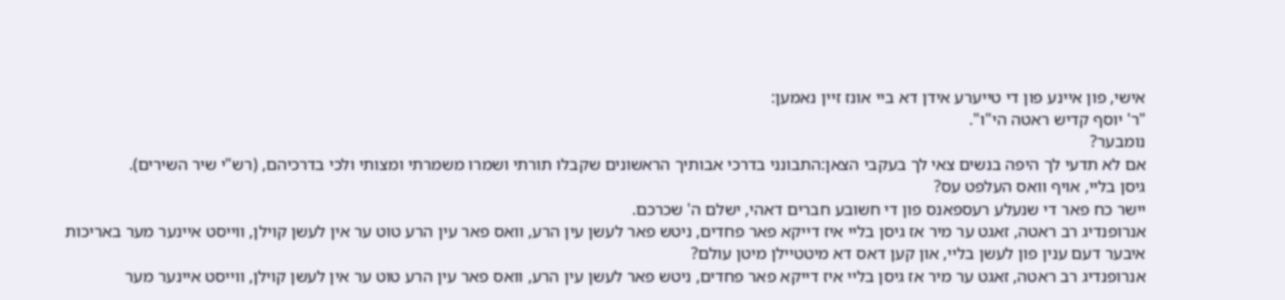אישי, פון איינע פון די טייערע אידן דא ביי אונז זיין נאמען:
"ר' יוסף קדיש ראטה הי"ו".
נומבער?
אם לא תדעי לך היפה בנשים צאי לך בעקבי הצאן:התבונני בדרכי אבותיך הראשונים שקבלו תורתי ושמרו משמרתי ומצותי ולכי בדרכיהם, (רש"י שיר השירים).
גיסן בליי, אויף וואס העלפט עס?
יישר כח פאר די שנעלע רעספאנס פון די חשובע חברים דאהי, ישלם ה' שכרכם.
אנרופנדיג רב ראטה, זאגט ער מיר אז גיסן בליי איז דייקא פאר פחדים, ניטש פאר לעשן עין הרע, וואס פאר עין הרע טוט ער אין לעשן קוילן, ווייסט איינער מער באריכות איבער דעם ענין פון לעשן בליי, און קען דאס דא מיטטיילן מיטן עולם?
אנרופנדיג רב ראטה, זאגט ער מיר אז גיסן בליי איז דייקא פאר פחדים, ניטש פאר לעשן עין הרע, וואס פאר עין הרע טוט ער אין לעשן קוילן, ווייסט איינער מער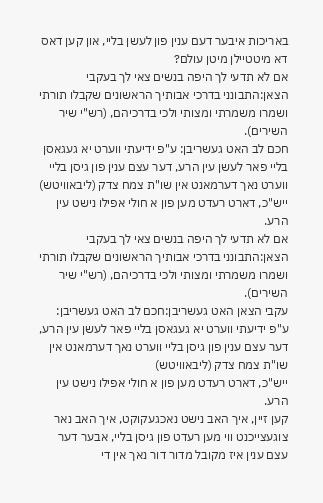באריכות איבער דעם ענין פון לעשן בליי, און קען דאס דא מיטטיילן מיטן עולם?
אם לא תדעי לך היפה בנשים צאי לך בעקבי הצאן:התבונני בדרכי אבותיך הראשונים שקבלו תורתי ושמרו משמרתי ומצותי ולכי בדרכיהם, (רש"י שיר השירים).
חכם לב האט געשריבן: ע"פ ידיעתי ווערט יא געגאסן בליי פאר לעשן עין הרע, דער עצם ענין פון גיסן בליי ווערט נאך דערמאנט אין שו"ת צמח צדק (ליבאוויטש)
ייש"כ, דארט רעדט מען פון א חולי אפילו נישט עין הרע.
אם לא תדעי לך היפה בנשים צאי לך בעקבי הצאן:התבונני בדרכי אבותיך הראשונים שקבלו תורתי ושמרו משמרתי ומצותי ולכי בדרכיהם, (רש"י שיר השירים).
עקבי הצאן האט געשריבן:חכם לב האט געשריבן: ע"פ ידיעתי ווערט יא געגאסן בליי פאר לעשן עין הרע, דער עצם ענין פון גיסן בליי ווערט נאך דערמאנט אין שו"ת צמח צדק (ליבאוויטש)
ייש"כ, דארט רעדט מען פון א חולי אפילו נישט עין הרע.
קען זיין, איך האב נישט נאכגעקוקט, איך האב נאר צוגעצייכנט ווי מען רעדט פון גיסן בליי, אבער דער עצם ענין איז מקובל מדור דור נאך אין די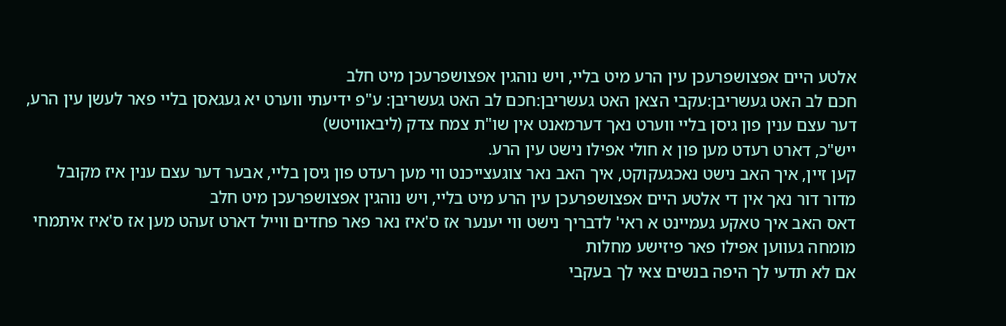אלטע היים אפצושפרעכן עין הרע מיט בליי, ויש נוהגין אפצושפרעכן מיט חלב
חכם לב האט געשריבן:עקבי הצאן האט געשריבן:חכם לב האט געשריבן: ע"פ ידיעתי ווערט יא געגאסן בליי פאר לעשן עין הרע, דער עצם ענין פון גיסן בליי ווערט נאך דערמאנט אין שו"ת צמח צדק (ליבאוויטש)
ייש"כ, דארט רעדט מען פון א חולי אפילו נישט עין הרע.
קען זיין, איך האב נישט נאכגעקוקט, איך האב נאר צוגעצייכנט ווי מען רעדט פון גיסן בליי, אבער דער עצם ענין איז מקובל מדור דור נאך אין די אלטע היים אפצושפרעכן עין הרע מיט בליי, ויש נוהגין אפצושפרעכן מיט חלב
דאס האב איך טאקע געמיינט א ראי' לדבריך נישט ווי יענער אז ס'איז נאר פאר פחדים ווייל דארט זעהט מען אז ס'איז איתמחי מומחה געווען אפילו פאר פיזישע מחלות
אם לא תדעי לך היפה בנשים צאי לך בעקבי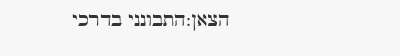הצאן:התבונני בדרכי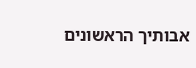אבותיך הראשונים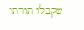שקבלו תורתי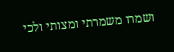ושמרו משמרתי ומצותי ולכי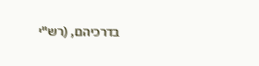בדרכיהם, (רש"י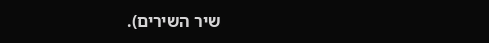שיר השירים).